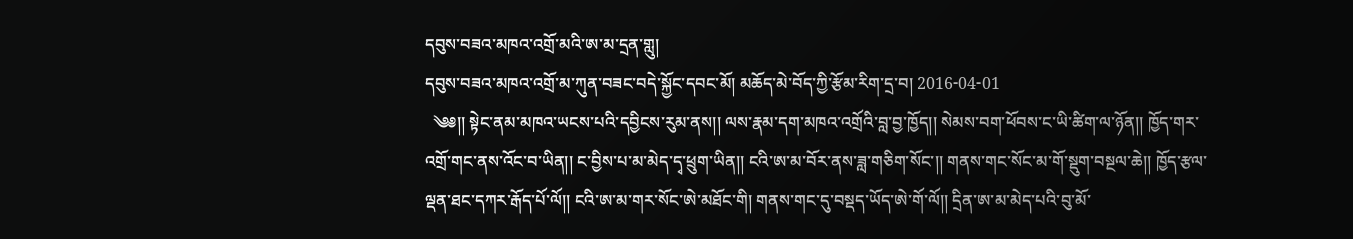དབུས་བཟའ་མཁའ་འགྲོ་མའི་ཨ་མ་དྲན་གླུ།
དབུས་བཟའ་མཁའ་འགྲོ་མ་ཀུན་བཟང་བདེ་སྐྱོང་དབང་མོ། མཆོད་མེ་བོད་ཀྱི་རྩོམ་རིག་དྲ་བ། 2016-04-01
  ༄༅།། སྟེང་ནམ་མཁའ་ཡངས་པའི་དབྱིངས་རུམ་ནས།། ལས་རྣམ་དག་མཁའ་འགྲོའི་བླ་བྱ་ཁྱོད།། སེམས་བག་ཕོབས་ང་ཡི་ཚིག་ལ་ཉོན།། ཁྱོད་གར་འགྲོ་གང་ནས་འོང་བ་ཡིན།། ང་བྱིས་པ་མ་མེད་དྭ་ཕྲུག་ཡིན།། ངའི་ཨ་མ་བོར་ནས་ཟླ་གཅིག་སོང་།། གནས་གང་སོང་མ་གོ་སྡུག་བསྔལ་ཆེ།། ཁྱོད་རྩལ་ལྡན་ཐང་དཀར་རྒོད་པོ་ལོ།། ངའི་ཨ་མ་གར་སོང་ཨེ་མཐོང་གི། གནས་གང་དུ་བསྡད་ཡོད་ཨེ་གོ་ལོ།། དྲིན་ཨ་མ་མེད་པའི་བུ་མོ་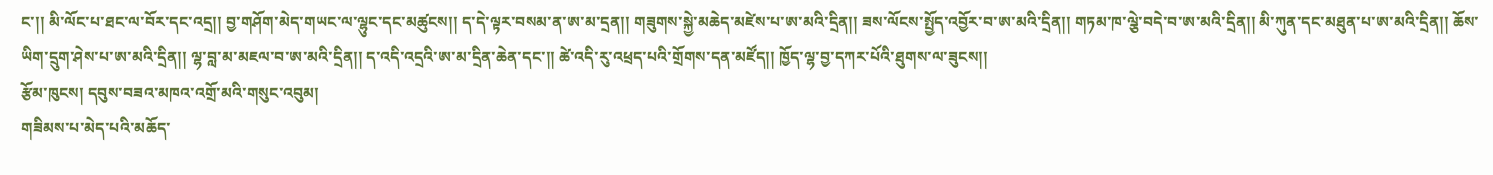ང་།། མི་ལོང་པ་ཐང་ལ་བོར་དང་འདྲ།། བྱ་གཤོག་མེད་གཡང་ལ་ལྷུང་དང་མཚུངས།། ད་དེ་ལྟར་བསམ་ན་ཨ་མ་དྲན།། གཟུགས་སྐྱེ་མཆེད་མཛེས་པ་ཨ་མའི་དྲིན།། ཟས་ལོངས་སྤྱོད་འབྱོར་བ་ཨ་མའི་དྲིན།། གཏམ་ཁ་ལྕེ་བདེ་བ་ཨ་མའི་དྲིན།། མི་ཀུན་དང་མཐུན་པ་ཨ་མའི་དྲིན།། ཆོས་ཡིག་དྲུག་ཤེས་པ་ཨ་མའི་དྲིན།། ལྷ་བླ་མ་མཇལ་བ་ཨ་མའི་དྲིན།། ད་འདི་འདྲའི་ཨ་མ་དྲིན་ཆེན་དང་།། ཚེ་འདི་རུ་འཕྲད་པའི་གྲོགས་དན་མཛོད།། ཁྱོད་ལྷ་བྱ་དཀར་པོའི་ཐུགས་ལ་ཟུངས།།
རྩོམ་ཁུངས། དབུས་བཟའ་མཁའ་འགྲོ་མའི་གསུང་འབུམ།
གཟིམས་པ་མེད་པའི་མཆོད་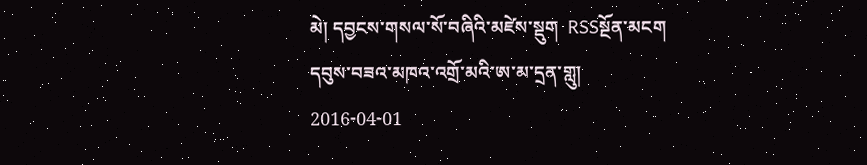མེ། དབྱངས་གསལ་སོ་བཞིའི་མཛེས་སྡུག  RSSསྔོན་མངག
དབུས་བཟའ་མཁའ་འགྲོ་མའི་ཨ་མ་དྲན་གླུ།
2016-04-01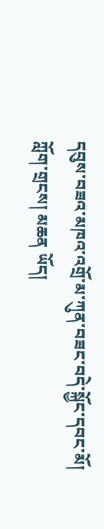དབུས་བཟའ་མཁའ་འགྲོ་མ་ཀུན་བཟང་བདེ་སྐྱོང་དབང་མོ། ཀློག་གྲངས། མཆན ཡོད།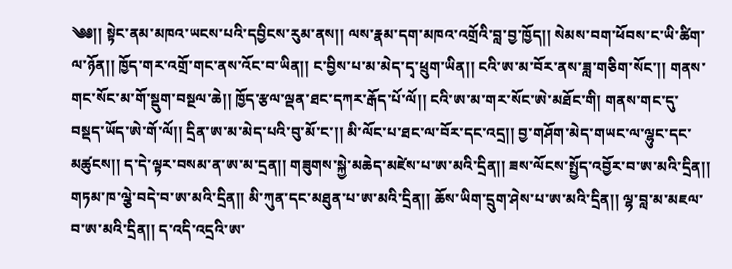༄༅།། སྟེང་ནམ་མཁའ་ཡངས་པའི་དབྱིངས་རུམ་ནས།། ལས་རྣམ་དག་མཁའ་འགྲོའི་བླ་བྱ་ཁྱོད།། སེམས་བག་ཕོབས་ང་ཡི་ཚིག་ལ་ཉོན།། ཁྱོད་གར་འགྲོ་གང་ནས་འོང་བ་ཡིན།། ང་བྱིས་པ་མ་མེད་དྭ་ཕྲུག་ཡིན།། ངའི་ཨ་མ་བོར་ནས་ཟླ་གཅིག་སོང་།། གནས་གང་སོང་མ་གོ་སྡུག་བསྔལ་ཆེ།། ཁྱོད་རྩལ་ལྡན་ཐང་དཀར་རྒོད་པོ་ལོ།། ངའི་ཨ་མ་གར་སོང་ཨེ་མཐོང་གི། གནས་གང་དུ་བསྡད་ཡོད་ཨེ་གོ་ལོ།། དྲིན་ཨ་མ་མེད་པའི་བུ་མོ་ང་།། མི་ལོང་པ་ཐང་ལ་བོར་དང་འདྲ།། བྱ་གཤོག་མེད་གཡང་ལ་ལྷུང་དང་མཚུངས།། ད་དེ་ལྟར་བསམ་ན་ཨ་མ་དྲན།། གཟུགས་སྐྱེ་མཆེད་མཛེས་པ་ཨ་མའི་དྲིན།། ཟས་ལོངས་སྤྱོད་འབྱོར་བ་ཨ་མའི་དྲིན།། གཏམ་ཁ་ལྕེ་བདེ་བ་ཨ་མའི་དྲིན།། མི་ཀུན་དང་མཐུན་པ་ཨ་མའི་དྲིན།། ཆོས་ཡིག་དྲུག་ཤེས་པ་ཨ་མའི་དྲིན།། ལྷ་བླ་མ་མཇལ་བ་ཨ་མའི་དྲིན།། ད་འདི་འདྲའི་ཨ་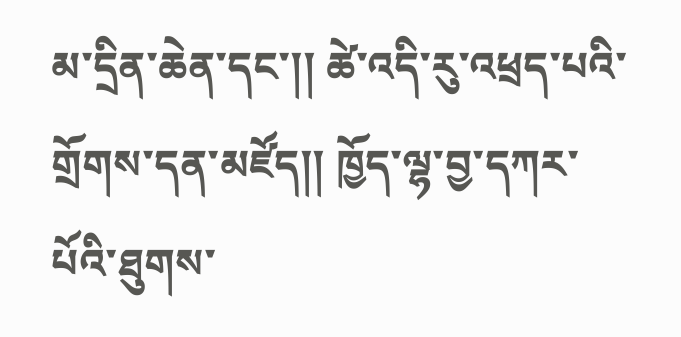མ་དྲིན་ཆེན་དང་།། ཚེ་འདི་རུ་འཕྲད་པའི་གྲོགས་དན་མཛོད།། ཁྱོད་ལྷ་བྱ་དཀར་པོའི་ཐུགས་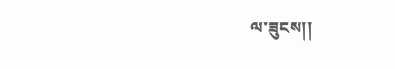ལ་ཟུངས།།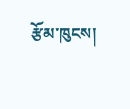རྩོམ་ཁུངས།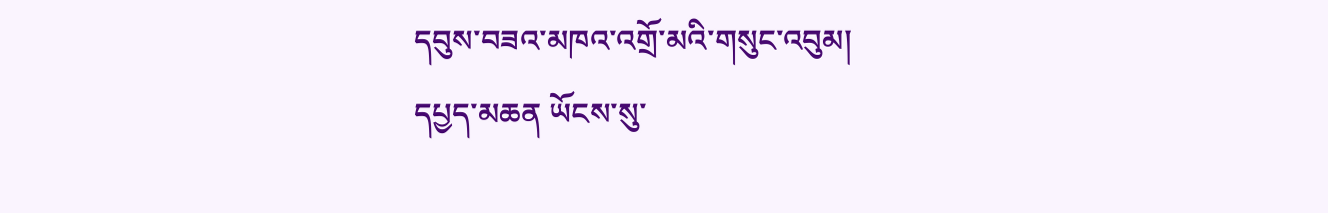དབུས་བཟའ་མཁའ་འགྲོ་མའི་གསུང་འབུམ།
དཔྱད་མཆན ཡོངས་སུ་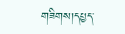གཟིགས།དཔྱད་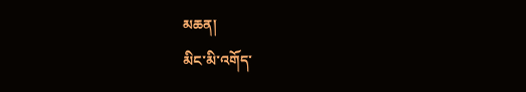མཆན།
མིང་མི་འགོད་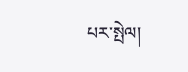པར་སྤེལ།